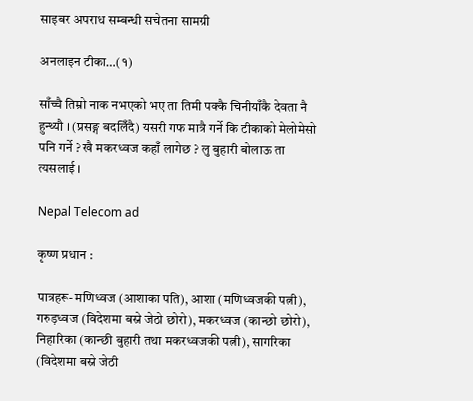साइबर अपराध सम्बन्धी सचेतना सामग्री

अनलाइन टीका…(१)

साँच्चै तिम्रो नाक नभएको भए ता तिमी पक्कै चिनीयाँकै देवता नै हुन्थ्यौ । (प्रसङ्ग बदलिँदै) यसरी गफ मात्रै गर्ने कि टीकाको मेलोमेसो पनि गर्ने ? खै मकरध्वज कहाँ लागेछ ? लु बुहारी बोलाऊ ता त्यसलाई ।

Nepal Telecom ad

कृष्ण प्रधान :

पात्रहरू- मणिध्वज (आशाका पति), आशा (मणिध्वजकी पत्नी), गरुड़ध्वज (विदेशमा बस्ने जेठो छोरो), मकरध्वज (कान्छो छोरो), निहारिका (कान्छी बुहारी तथा मकरध्वजकी पत्नी), सागरिका (विदेशमा बस्ने जेठी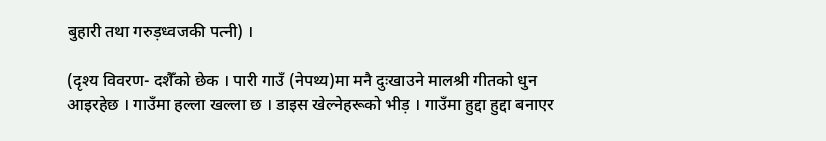बुहारी तथा गरुड़ध्वजकी पत्नी) ।

(दृश्य विवरण- दशैँको छेक । पारी गाउँ (नेपथ्य)मा मनै दुःखाउने मालश्री गीतको धुन आइरहेछ । गाउँमा हल्ला खल्ला छ । डाइस खेल्नेहरूको भीड़ । गाउँमा हुद्दा हुद्दा बनाएर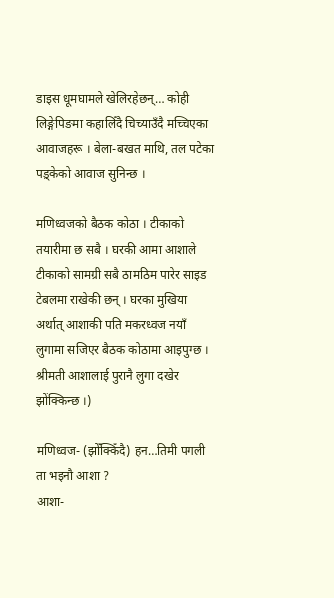डाइस धूमघामले खेलिरहेछन्… कोही लिङ्गेपिङमा कहालिँदै चिच्याउँदै मच्चिएका आवाजहरू । बेला-बखत माथि, तल पटेका पड़्केको आवाज सुनिन्छ ।

मणिध्वजको बैठक कोठा । टीकाको तयारीमा छ सबै । घरकी आमा आशाले टीकाको सामग्री सबै ठामठिम पारेर साइड टेबलमा राखेकी छन् । घरका मुखिया अर्थात् आशाकी पति मकरध्वज नयाँ लुगामा सजिएर बैठक कोठामा आइपुग्छ । श्रीमती आशालाई पुरानै लुगा दखेर झोंक्किन्छ ।)

मणिध्वज- (झोँक्किँदै) हन…तिमी पगली ता भइनौ आशा ?
आशा-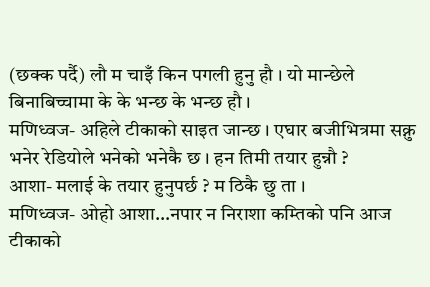(छक्क पर्दै) लौ म चाइँ किन पगली हुनु हौ । यो मान्छेले बिनाबिच्चामा के के भन्छ के भन्छ हौ ।
मणिध्वज- अहिले टीकाको साइत जान्छ । एघार बजीभित्रमा सक्नु भनेर रेडियोले भनेको भनेकै छ । हन तिमी तयार हुन्नौ ?
आशा- मलाई के तयार हुनुपर्छ ? म ठिकै छु ता ।
मणिध्वज- ओहो आशा…नपार न निराशा कम्तिको पनि आज टीकाको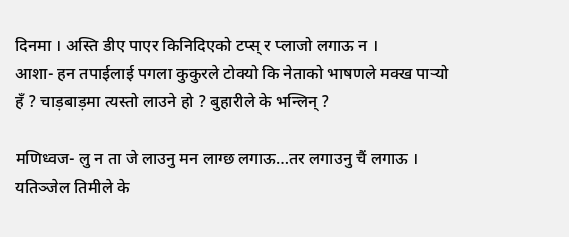दिनमा । अस्ति डीए पाएर किनिदिएको टप्स् र प्लाजो लगाऊ न ।
आशा- हन तपाईलाई पगला कुकुरले टोक्यो कि नेताको भाषणले मक्ख पाऱ्यो हँ ? चाड़बाड़मा त्यस्तो लाउने हो ? बुहारीले के भन्लिन् ?

मणिध्वज- लु न ता जे लाउनु मन लाग्छ लगाऊ…तर लगाउनु चैं लगाऊ । यतिञ्जेल तिमीले के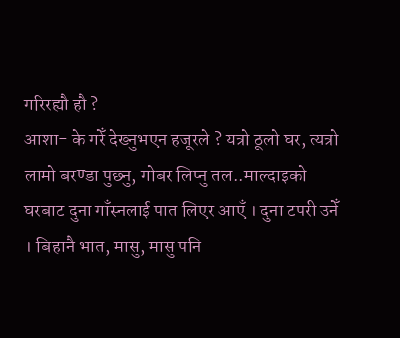गरिरह्यौ हौ ?
आशा- के गरेँ देख्नुभएन हजूरले ? यत्रो ठूलो घर, त्यत्रो लामो बरण्डा पुछ्नु, गोबर लिप्नु तल..माल्दाइको घरबाट दुना गाँस्नलाई पात लिएर आएँ । दुना टपरी उनेँ । बिहानै भात, मासु, मासु पनि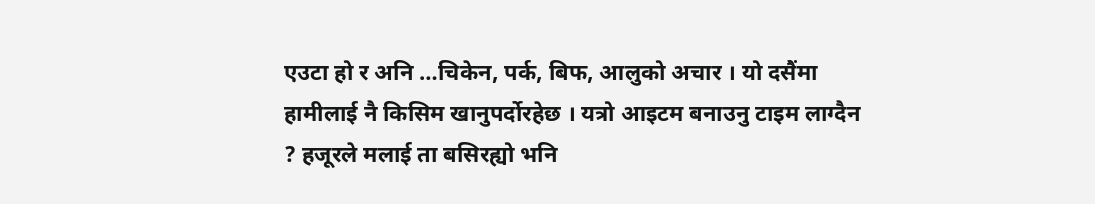एउटा हो र अनि …चिकेन, पर्क, बिफ, आलुको अचार । यो दसैंमा हामीलाई नै किसिम खानुपर्दोरहेछ । यत्रो आइटम बनाउनु टाइम लाग्दैन ? हजूरले मलाई ता बसिरह्यो भनि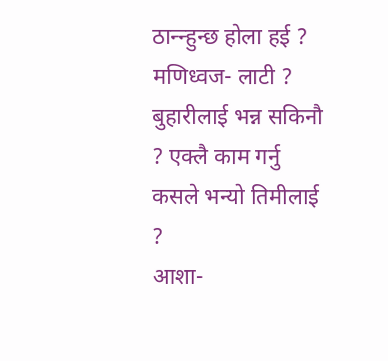ठान्न्हुन्छ होला हई ?
मणिध्वज- लाटी ? बुहारीलाई भन्न सकिनौ ? एक्लै काम गर्नु कसले भन्यो तिमीलाई ?
आशा-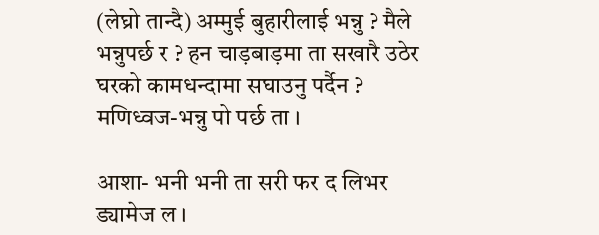(लेघ्रो तान्दै) अम्मुई बुहारीलाई भन्नु ? मैले भन्नुपर्छ र ? हन चाड़बाड़मा ता सखारै उठेर घरको कामधन्दामा सघाउनु पर्दैन ?
मणिध्वज-भन्नु पो पर्छ ता ।

आशा- भनी भनी ता सरी फर द लिभर ड्यामेज ल ।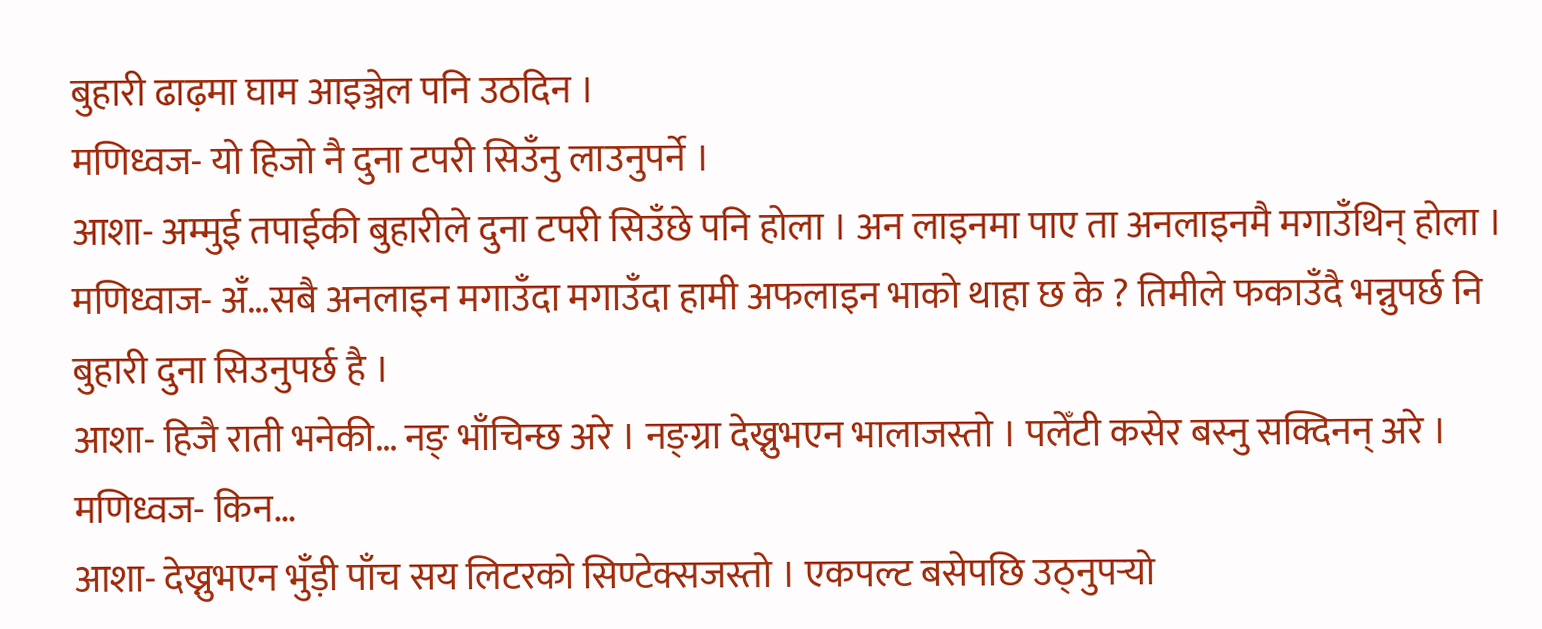बुहारी ढाढ़मा घाम आइञ्जेल पनि उठदिन ।
मणिध्वज- यो हिजो नै दुना टपरी सिउँनु लाउनुपर्ने ।
आशा- अम्मुई तपाईकी बुहारीले दुना टपरी सिउँछे पनि होला । अन लाइनमा पाए ता अनलाइनमै मगाउँथिन् होला ।
मणिध्वाज- अँ…सबै अनलाइन मगाउँदा मगाउँदा हामी अफलाइन भाको थाहा छ के ? तिमीले फकाउँदै भन्नुपर्छ नि बुहारी दुना सिउनुपर्छ है ।
आशा- हिजै राती भनेकी… नङ् भाँचिन्छ अरे । नङ्ग्रा देख्नुभएन भालाजस्तो । पलेँटी कसेर बस्नु सक्दिनन् अरे ।
मणिध्वज- किन…
आशा- देख्नुभएन भुँड़ी पाँच सय लिटरको सिण्टेक्सजस्तो । एकपल्ट बसेपछि उठ्नुपऱ्यो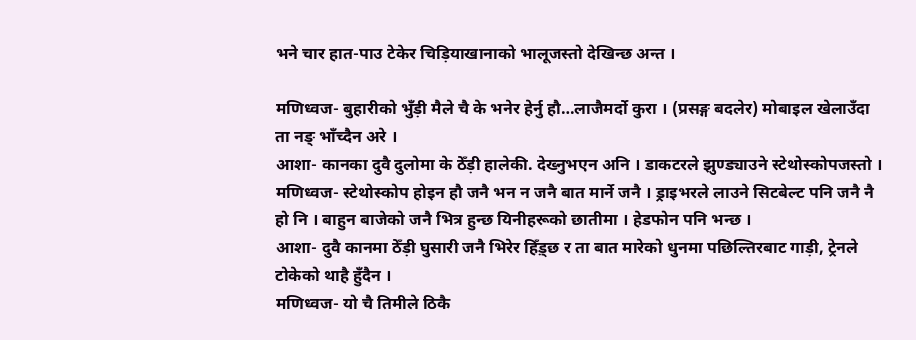भने चार हात-पाउ टेकेर चिड़ियाखानाको भालूजस्तो देखिन्छ अन्त ।

मणिध्वज- बुहारीको भुँड़ी मैले चै के भनेर हेर्नु हौ…लाजैमर्दो कुरा । (प्रसङ्ग बदलेर) मोबाइल खेलाउँदा ता नङ् भाँच्दैन अरे ।
आशा- कानका दुवै दुलोमा के ठेँड़ी हालेकी. देख्नुभएन अनि । डाकटरले झुण्ड्याउने स्टेथोस्कोपजस्तो ।
मणिध्वज- स्टेथोस्कोप होइन हौ जनै भन न जनै बात मार्ने जनै । ड्राइभरले लाउने सिटबेल्ट पनि जनै नै हो नि । बाहुन बाजेको जनै भित्र हुन्छ यिनीहरूको छातीमा । हेडफोन पनि भन्छ ।
आशा- दुवै कानमा ठेँड़ी घुसारी जनै भिरेर हिँड़्छ र ता बात मारेको धुनमा पछिल्तिरबाट गाड़ी, ट्रेनले टोकेको थाहै हुँदैन ।
मणिध्वज- यो चै तिमीले ठिकै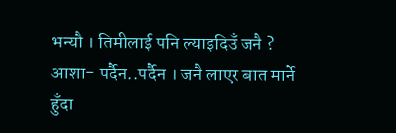भन्यौ । तिमीलाई पनि ल्याइदिउँ जनै ?
आशा- पर्दैन..पर्दैन । जनै लाएर बात मार्ने हुँदा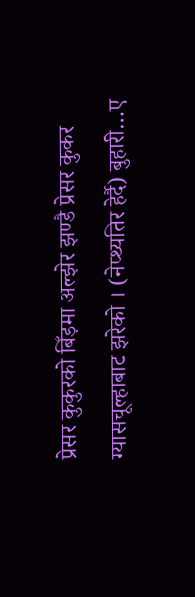प्रेसर कुकुरको बिँड़मा अल्झेर झण्डै प्रेसर कुकर ग्यासचूल्हाबाट झरेको । (नेप्थ्यतिर हेर्दै) बुहारी…ए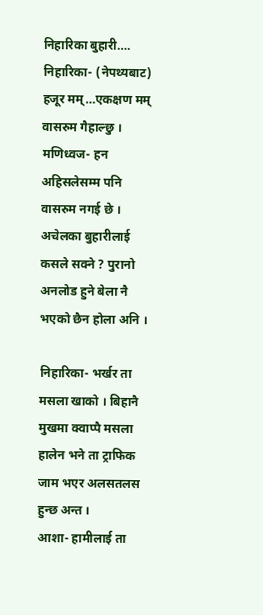निहारिका बुहारी….
निहारिका- (नेपथ्यबाट) हजूर मम्…एकक्षण मम् वासरुम गैहाल्छु ।
मणिध्वज- हन अहिसलेसम्म पनि वासरुम नगई छे । अचेलका बुहारीलाई कसले सक्ने ? पुरानो अनलोड हुने बेला नै भएको छैन होला अनि ।

निहारिका- भर्खर ता मसला खाको । बिहानै मुखमा क्वाप्पै मसला हालेन भने ता ट्राफिक जाम भएर अलसतलस हुन्छ अन्त ।
आशा- हामीलाई ता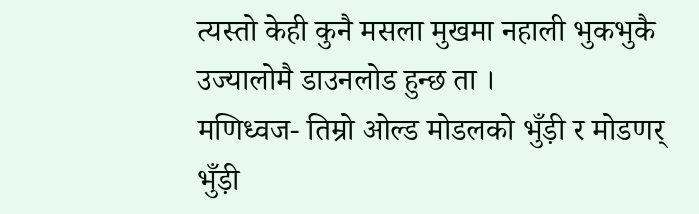त्यस्तो केही कुनै मसला मुखमा नहाली भुकभुकै उज्यालोमै डाउनलोड हुन्छ ता ।
मणिध्वज- तिम्रो ओल्ड मोडलको भुँड़ी र मोडणर् भुँड़ी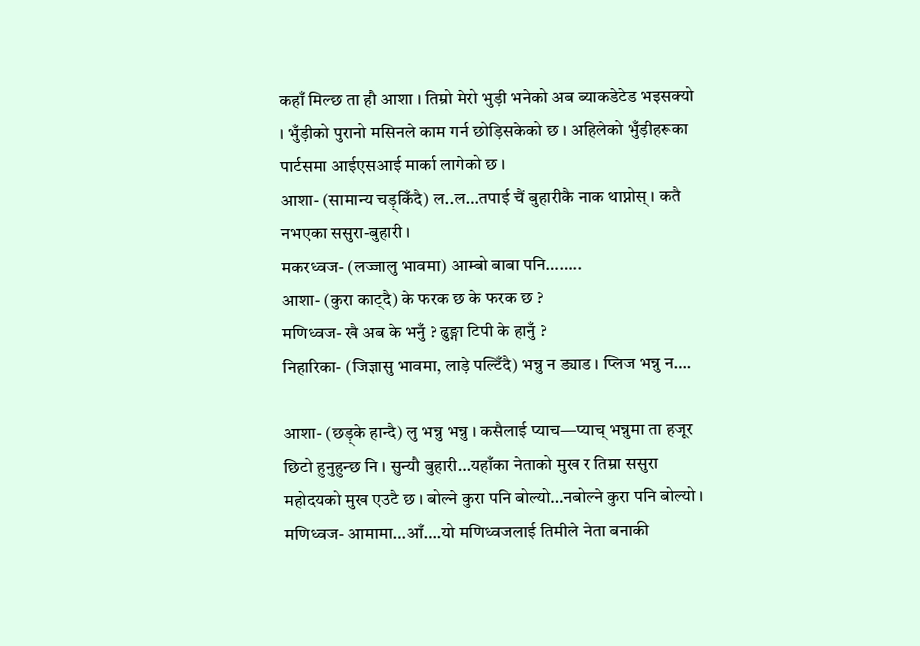कहाँ मिल्छ ता हौ आशा । तिम्रो मेरो भुड़ी भनेको अब ब्याकडेटेड भइसक्यो । भुँड़ीको पुरानो मसिनले काम गर्न छोड़िसकेको छ । अहिलेको भुँड़ीहरूका पार्टसमा आईएसआई मार्का लागेको छ ।
आशा- (सामान्य चड़्किँदै) ल..ल…तपाई चैं बुहारीकै नाक थाप्नोस् । कतै नभएका ससुरा-बुहारी ।
मकरध्वज- (लज्जालु भावमा) आम्बो बाबा पनि……..
आशा- (कुरा काट्दै) के फरक छ के फरक छ ?
मणिध्वज- खै अब के भनुँ ? ढुङ्गा टिपी के हानुँ ?
निहारिका- (जिज्ञासु भावमा, लाड़े पल्टिँदै) भन्नु न ड्याड । प्लिज भन्नु न….

आशा- (छड़्के हान्दै) लु भन्नु भन्नु । कसैलाई प्याच—प्याच् भन्नुमा ता हजूर छिटो हुनुहुन्छ नि । सुन्यौ बुहारी…यहाँका नेताको मुख र तिम्रा ससुरा महोदयको मुख एउटै छ । बोल्ने कुरा पनि बोल्यो…नबोल्ने कुरा पनि बोल्यो ।
मणिध्वज- आमामा…आँ….यो मणिध्वजलाई तिमीले नेता बनाकी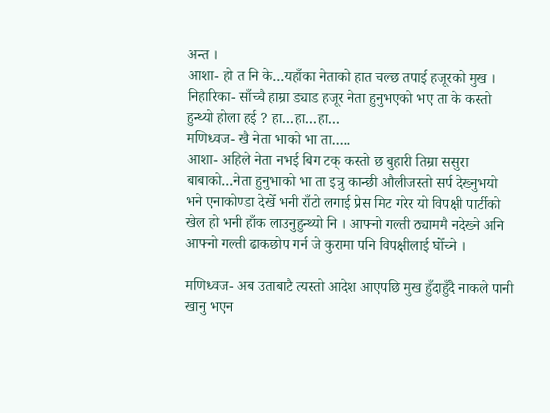अन्त ।
आशा- हो त नि के…यहाँका नेताको हात चल्छ तपाई हजूरको मुख ।
निहारिका- साँच्चै हाम्रा ड्याड हजूर नेता हुनुभएको भए ता के कस्तो हुन्थ्यो होला हई ? हा…हा…हा…
मणिध्वज- खै नेता भाको भा ता…..
आशा- अहिले नेता नभई बिग टक् कस्तो छ बुहारी तिम्रा ससुरा बाबाको…नेता हुनुभाको भा ता इत्रु कान्छी औलीजस्तो सर्प देख्नुभयो भने एनाकोण्डा देखेँ भनी राँटो लगाई प्रेस मिट गरेर यो विपक्षी पार्टीको खेल हो भनी हाँक लाउनुहुन्थ्यो नि । आफ्नो गल्ती ठ्याममै नदेख्ने अनि आफ्नो गल्ती ढाकछोप गर्न जे कुरामा पनि विपक्षीलाई घोँच्ने ।

मणिध्वज- अब उताबाटै त्यस्तो आदेश आएपछि मुख हुँदाहुँदै नाकले पानी खानु भएन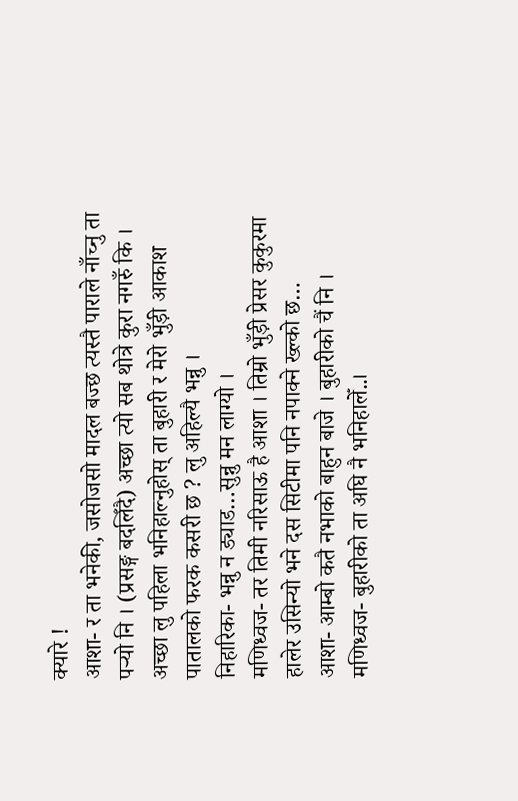क्यारे !
आशा- र ता भनेकी, जसोजसो मादल बज्छ त्यस्तै पाराले नाँच्नु ता पऱ्यो नि । (प्रसङ्ग बदलिँदै) अच्छा त्यो सब थोत्रे कुरा नगरुँ कि । अच्छा लु पहिला भनिहाल्नुहोस् ता बुहारी र मेरो भुँड़ी आकाश पातालको फरक कसरी छ ? लु अहिल्यै भन्नु ।
निहारिका- भन्नु न ड्याड…सुन्नु मन लाग्यो ।
मणिध्वज- तर तिमी नरिसाऊ है आशा । तिम्रो भुँड़ी प्रेसर कुकुरमा हालेर उसिन्यो भने दस सिटीमा पनि नपाक्ने ख्ल्को छ…
आशा- आम्बो कतै नभाको बाहुन बाजे । बुहारीको चैं नि ।
मणिध्वज- बुहारीको ता अघि नै भनिहालेँ..।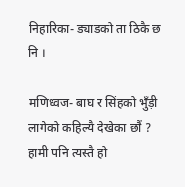निहारिका- ड्याडको ता ठिकै छ नि ।

मणिध्वज- बाघ र सिंहको भुँड़ी लागेको कहिल्यै देखेका छौं ? हामी पनि त्यस्तै हो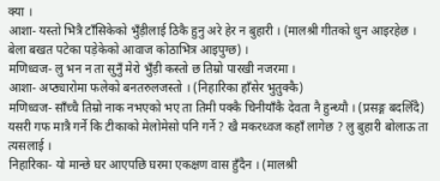क्या ।
आशा- यस्तो भित्रै टाँसिकेको भुँड़ीलाई ठिकै हुनु अरे हेर न बुहारी । (मालश्री गीतको धुन आइरहेछ । बेला बखत पटेका पड़ेकेको आवाज कोठाभित्र आइपुग्छ) ।
मणिध्वज- लु भन न ता सुनुँ मेरो भुँड़ी कस्तो छ तिम्रो पारखी नजरमा ।
आशा- अप्ठ्यारोमा फलेको बनतरुलजस्तो । (निहारिका हाँसेर भुतुक्कै)
मणिध्वज- साँच्चै तिम्रो नाक नभएको भए ता तिमी पक्कै चिनीयाँकै देवता नै हुन्थ्यौ । (प्रसङ्ग बदलिँदै) यसरी गफ मात्रै गर्ने कि टीकाको मेलोमेसो पनि गर्ने ? खै मकरध्वज कहाँ लागेछ ? लु बुहारी बोलाऊ ता त्यसलाई ।
निहारिका- यो मान्छे घर आएपछि घरमा एकक्षण वास हुँदैन । (मालश्री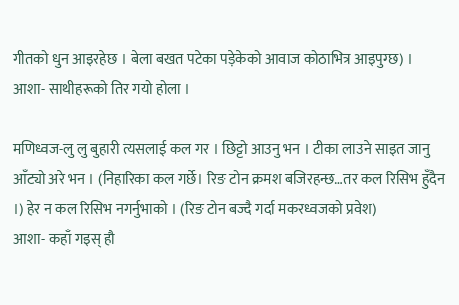गीतको धुन आइरहेछ । बेला बखत पटेका पड़ेकेको आवाज कोठाभित्र आइपुग्छ) ।
आशा- साथीहरूको तिर गयो होला ।

मणिध्वज-लु लु बुहारी त्यसलाई कल गर । छिट्टो आउनु भन । टीका लाउने साइत जानु आँट्यो अरे भन । (निहारिका कल गर्छे। रिङ टोन क्रमश बजिरहन्छ…तर कल रिसिभ हुँदैन ।) हेर न कल रिसिभ नगर्नुभाको । (रिङ टोन बज्दै गर्दा मकरध्वजको प्रवेश)
आशा- कहाँ गइस् हौ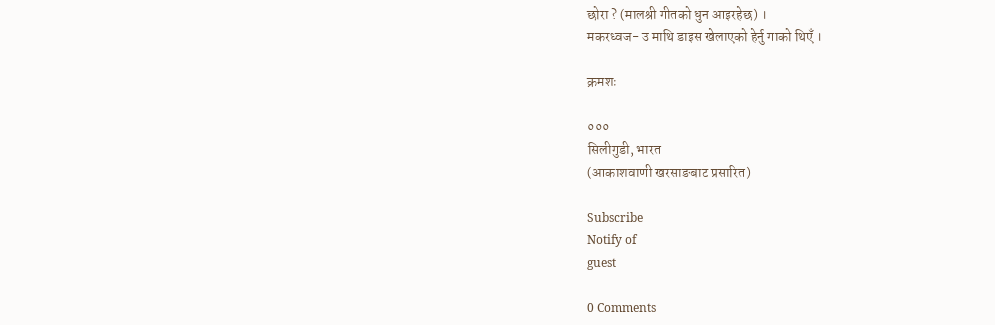छोरा ? (मालश्री गीतको धुन आइरहेछ) ।
मकरध्वज- उ माथि डाइस खेलाएको हेर्नु गाको थिएँ ।

क्रमशः

०००
सिलीगुडी, भारत
(आकाशवाणी खरसाङबाट प्रसारित)

Subscribe
Notify of
guest

0 Comments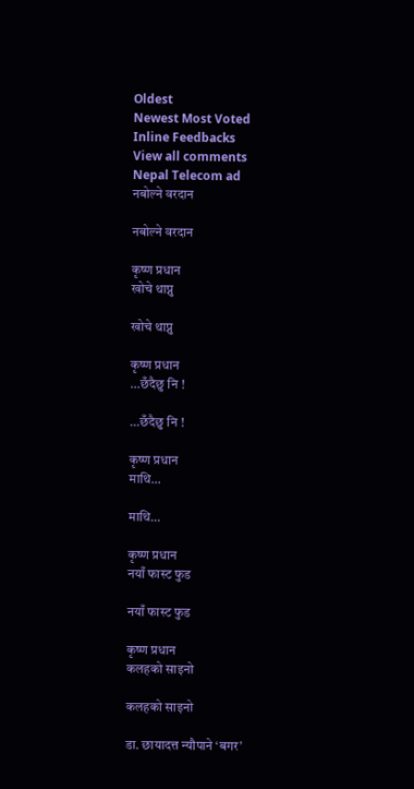Oldest
Newest Most Voted
Inline Feedbacks
View all comments
Nepal Telecom ad
नबोल्ने वरदान

नबोल्ने वरदान

कृष्ण प्रधान
खोचे थाप्नु

खोचे थाप्नु

कृष्ण प्रधान
…छँदैछु नि !

…छँदैछु नि !

कृष्ण प्रधान
माथि…

माथि…

कृष्ण प्रधान
नयाँ फास्ट फुड

नयाँ फास्ट फुड

कृष्ण प्रधान
कलहको साइनो

कलहको साइनो

डा. छायादत्त न्यौपाने ‘बगर’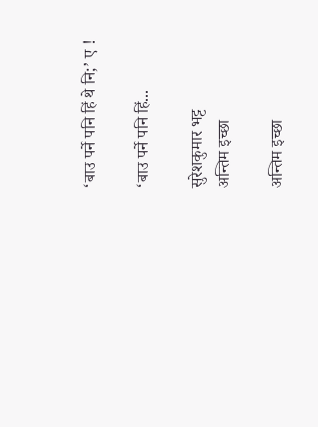‘बाउ पर्ने पनि हिं थे नि;’ ए !

‘बाउ पर्ने पनि हिं...

सुरेशकुमार भट्ट
अन्तिम इच्छा

अन्तिम इच्छा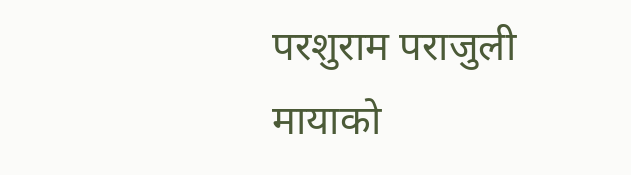परशुराम पराजुली
मायाको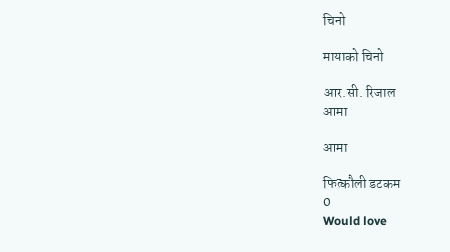चिनो

मायाको चिनो

आर.सी. रिजाल
आमा

आमा

फित्कौली डटकम
0
Would love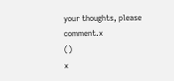your thoughts, please comment.x
()
x